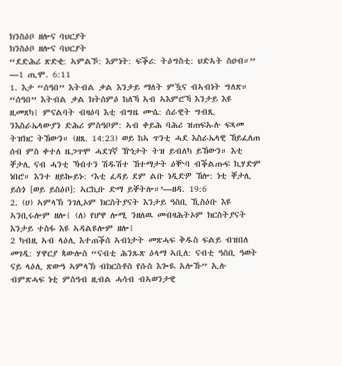ክንስዕቦ ዘሎና ባህርያት
ክንስዕቦ ዘሎና ባህርያት
“ደድሕሪ ጽድቂ: ኣምልኾ: እምነት: ፍቕሪ: ትዕግስቲ: ህድኣት ስዐብ።” —1 ጢሞ. 6:11
1. እታ “ሰዓበ” እትብል ቃል እንታይ ማለት ምዃና ብኣብነት ግለጽ።
“ሰዓበ” እትብል ቃል ክትሰምዕ ከለኻ ኣብ ኣእምሮኻ እንታይ እዩ ዚመጸካ፧ ምናልባት ብዛዕባ እቲ ብግዜ ሙሴ: ሰራዊት ግብጺ ንእስራኤላውያን ድሕሪ ምስዓቦም: ኣብ ቀይሕ ባሕሪ ዝጠፍኡሉ ፍጻመ ትዝክር ትኸውን። (ዘጸ. 14:23) ወይ ከኣ ጥንቲ ሓደ እስራኤላዊ ኸይፈለጠ ሰብ ምስ ቀተለ ዜጋጥሞ ሓደገኛ ዅነታት ትዝ ይብለካ ይኸውን። እቲ ቐታሊ ናብ ሓንቲ ኻብተን ሽዱሽተ ኸተማታት ዕቝባ ብቕልጡፍ ኪሃድም ነበሮ። እንተ ዘይኰይኑ: ‘እቲ ፈዳይ ደም ልቡ ነዲድዎ ኸሎ: ነቲ ቐታሊ ይሰጎ [ወይ ይስዕቦ]: ኣርኪቡ ድማ ይቐትሎ።’—ዘዳ. 19:6
2. (ሀ) ኣምላኽ ንገሊኦም ክርስትያናት እንታይ ዓስቢ ኺስዕቡ እዩ ኣንቢሩሎም ዘሎ፧ (ለ) የሆዋ ሎሚ ንዘለዉ መብዛሕትኦም ክርስትያናት እንታይ ተስፋ እዩ ኣዳልዩሎም ዘሎ፧
2 ካብዚ ኣብ ላዕሊ እተጠቕሰ ኣብነታት መጽሓፍ ቅዱስ ፍልይ ብዝበለ መገዲ: ሃዋርያ ጳውሎስ “ናብቲ ሕንጹጽ ዕላማ ኣቢለ: ናብቲ ዓስቢ ዓወት ናይ ላዕሊ ጽውዓ ኣምላኽ ብክርስቶስ የሱስ እጐዪ አሎኹ” ኢሉ ብምጽሓፍ ነቲ ምስዓብ ዚብል ሓሳብ ብኣወንታዊ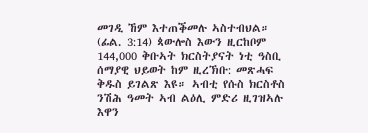መገዲ ኸም እተጠቕመሉ ኣስተብህል። (ፊል. 3:14) ጳውሎስ እውን ዚርከቦም 144,000 ቅቡኣት ክርስትያናት ነቲ ዓስቢ ሰማያዊ ህይወት ከም ዚረኽቡ: መጽሓፍ ቅዱስ ይገልጽ እዩ። ኣብቲ የሱስ ክርስቶስ ንሽሕ ዓመት ኣብ ልዕሊ ምድሪ ዚገዝኣሉ እዋን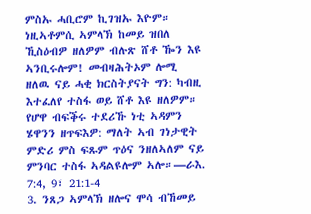ምስኡ ሓቢሮም ኪገዝኡ እዮም። ነዚኣቶምሲ ኣምላኽ ከመይ ዝበለ ኺስዕብዎ ዘለዎም ብሉጽ ሸቶ ዀን እዩ ኣንቢሩሎም! መብዛሕትኦም ሎሚ ዘለዉ ናይ ሓቂ ክርስትያናት ግን: ካብዚ እተፈለየ ተስፋ ወይ ሸቶ እዩ ዘለዎም። የሆዋ ብፍቕሩ ተደሪኹ ነቲ ኣዳምን ሄዋንን ዘጥፍእዎ: ማለት ኣብ ገነታዊት ምድሪ ምስ ፍጹም ጥዕና ንዘለኣለም ናይ ምንባር ተስፋ ኣዳልዩሎም ኣሎ።—ራእ. 7:4, 9፣ 21:1-4
3. ንጸጋ ኣምላኽ ዘሎና ሞሳ ብኸመይ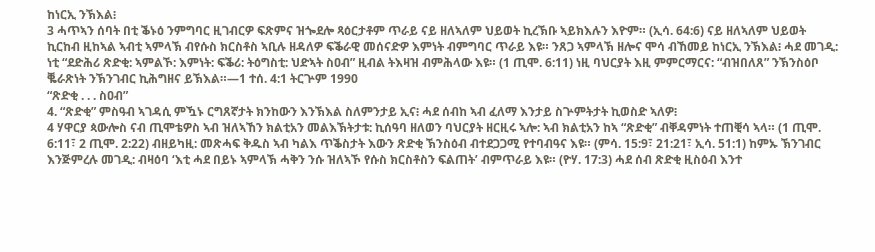ከነርኢ ንኽእል፧
3 ሓጥኣን ሰባት በቲ ቕኑዕ ንምግባር ዚገብርዎ ፍጽምና ዝጐደሎ ጻዕርታቶም ጥራይ ናይ ዘለኣለም ህይወት ኪረኽቡ ኣይክእሉን እዮም። (ኢሳ. 64:6) ናይ ዘለኣለም ህይወት ኪርከብ ዚከኣል ኣብቲ ኣምላኽ ብየሱስ ክርስቶስ ኣቢሉ ዘዳለዎ ፍቕራዊ መሰናድዎ እምነት ብምግባር ጥራይ እዩ። ንጸጋ ኣምላኽ ዘሎና ሞሳ ብኸመይ ከነርኢ ንኽእል፧ ሓደ መገዲ: ነቲ “ደድሕሪ ጽድቂ: ኣምልኾ: እምነት: ፍቕሪ: ትዕግስቲ: ህድኣት ስዐብ” ዚብል ትእዛዝ ብምሕላው እዩ። (1 ጢሞ. 6:11) ነዚ ባህርያት እዚ ምምርማርና: “ብዝበለጸ” ንኽንስዕቦ ቘራጽነት ንኽንገብር ኪሕግዘና ይኽእል።—1 ተሰ. 4:1 ትርጕም 1990
“ጽድቂ . . . ስዐብ”
4. “ጽድቂ” ምስዓብ ኣገዳሲ ምዃኑ ርግጸኛታት ክንከውን እንኽእል ስለምንታይ ኢና፧ ሓደ ሰብከ ኣብ ፈለማ እንታይ ስጕምትታት ኪወስድ ኣለዎ፧
4 ሃዋርያ ጳውሎስ ናብ ጢሞቴዎስ ኣብ ዝለኣኸን ክልቲአን መልእኽትታቱ: ኪሰዓባ ዘለወን ባህርያት ዘርዚሩ ኣሎ: ኣብ ክልቲአን ከኣ “ጽድቂ” ብቐዳምነት ተጠቒሳ ኣላ። (1 ጢሞ. 6:11፣ 2 ጢሞ. 2:22) ብዘይካዚ: መጽሓፍ ቅዱስ ኣብ ካልእ ጥቕስታት እውን ጽድቂ ኽንስዕብ ብተደጋጋሚ የተባብዓና እዩ። (ምሳ. 15:9፣ 21:21፣ ኢሳ. 51:1) ከምኡ ኽንገብር እንጅምረሉ መገዲ: ብዛዕባ ‘እቲ ሓደ በይኑ ኣምላኽ ሓቅን ንሱ ዝለኣኾ የሱስ ክርስቶስን ፍልጠት’ ብምጥራይ እዩ። (ዮሃ. 17:3) ሓደ ሰብ ጽድቂ ዚስዕብ እንተ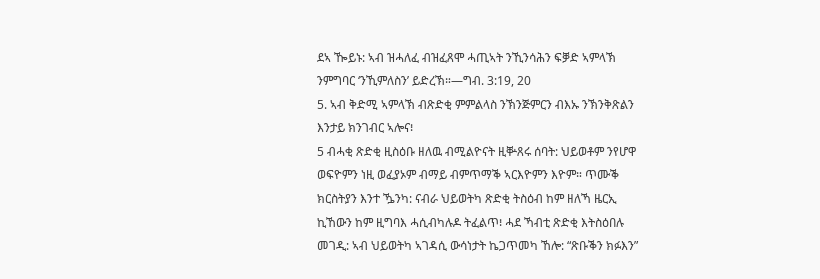ደኣ ዀይኑ: ኣብ ዝሓለፈ ብዝፈጸሞ ሓጢኣት ንኺንሳሕን ፍቓድ ኣምላኽ ንምግባር ‘ንኺምለስን’ ይድረኽ።—ግብ. 3:19, 20
5. ኣብ ቅድሚ ኣምላኽ ብጽድቂ ምምልላስ ንኽንጅምርን ብእኡ ንኽንቅጽልን እንታይ ክንገብር ኣሎና፧
5 ብሓቂ ጽድቂ ዚስዕቡ ዘለዉ ብሚልዮናት ዚቝጸሩ ሰባት: ህይወቶም ንየሆዋ ወፍዮምን ነዚ ወፈያኦም ብማይ ብምጥማቕ ኣርእዮምን እዮም። ጥሙቕ ክርስትያን እንተ ዄንካ: ናብራ ህይወትካ ጽድቂ ትስዕብ ከም ዘለኻ ዜርኢ ኪኸውን ከም ዚግባእ ሓሲብካሉዶ ትፈልጥ፧ ሓደ ኻብቲ ጽድቂ እትስዕበሉ መገዲ: ኣብ ህይወትካ ኣገዳሲ ውሳነታት ኬጋጥመካ ኸሎ: “ጽቡቕን ክፉእን”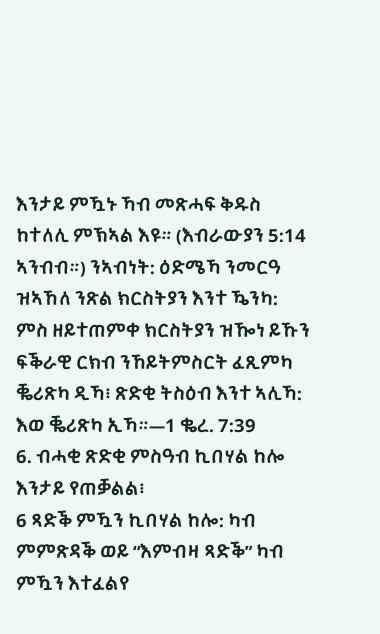እንታይ ምዃኑ ኻብ መጽሓፍ ቅዱስ ከተለሊ ምኽኣል እዩ። (እብራውያን 5:14 ኣንብብ።) ንኣብነት: ዕድሜኻ ንመርዓ ዝኣኸለ ንጽል ክርስትያን እንተ ዄንካ: ምስ ዘይተጠምቀ ክርስትያን ዝዀነ ይኹን ፍቕራዊ ርክብ ንኸይትምስርት ፈጺምካ ቘሪጽካ ዲኻ፧ ጽድቂ ትስዕብ እንተ ኣሊኻ: እወ ቘሪጽካ ኢኻ።—1 ቈረ. 7:39
6. ብሓቂ ጽድቂ ምስዓብ ኪበሃል ከሎ እንታይ የጠቓልል፧
6 ጻድቕ ምዃን ኪበሃል ከሎ: ካብ ምምጽዳቕ ወይ “እምብዛ ጻድቕ” ካብ ምዃን እተፈልየ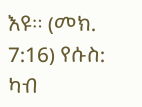እዩ። (መክ. 7:16) የሱስ: ካብ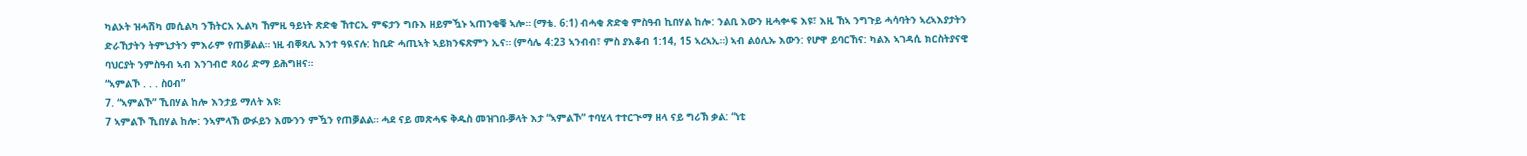ካልኦት ዝሓሽካ መሲልካ ንኽትርአ ኢልካ ኸምዚ ዓይነት ጽድቂ ኸተርኢ ምፍታን ግቡእ ዘይምዃኑ ኣጠንቂቑ ኣሎ። (ማቴ. 6:1) ብሓቂ ጽድቂ ምስዓብ ኪበሃል ከሎ: ንልቢ እውን ዚሓቍፍ እዩ፣ እዚ ኸኣ ንግጉይ ሓሳባትን ኣረኣእያታትን ድራኸታትን ትምኒታትን ምእራም የጠቓልል። ነዚ ብቐጻሊ እንተ ዓዪናሉ: ከቢድ ሓጢኣት ኣይክንፍጽምን ኢና። (ምሳሌ 4:23 ኣንብብ፣ ምስ ያእቆብ 1:14, 15 ኣረኣኢ።) ኣብ ልዕሊኡ እውን: የሆዋ ይባርኸና: ካልእ ኣገዳሲ ክርስትያናዊ ባህርያት ንምስዓብ ኣብ እንገብሮ ጻዕሪ ድማ ይሕግዘና።
“ኣምልኾ . . . ስዐብ”
7. “ኣምልኾ” ኺበሃል ከሎ እንታይ ማለት እዩ፧
7 ኣምልኾ ኺበሃል ከሎ: ንኣምላኽ ውፉይን እሙንን ምዃን የጠቓልል። ሓደ ናይ መጽሓፍ ቅዱስ መዝገበ-ቓላት እታ “ኣምልኾ” ተባሂላ ተተርጒማ ዘላ ናይ ግሪኽ ቃል: “ነቲ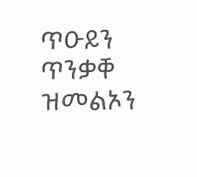ጥዑይን ጥንቃቐ ዝመልኦን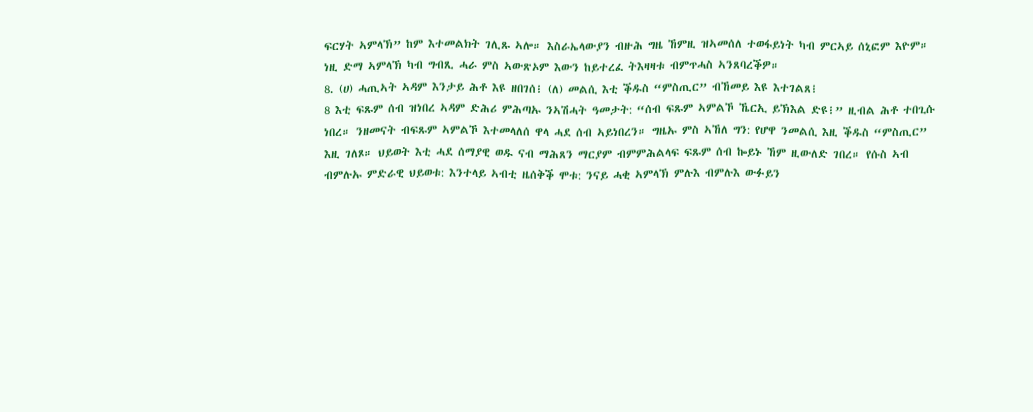ፍርሃት ኣምላኽ” ከም እተመልክት ገሊጹ ኣሎ። እስራኤላውያን ብዙሕ ግዜ ኸምዚ ዝኣመሰለ ተወፋይነት ካብ ምርኣይ ሰኒፎም እዮም። ነዚ ድማ ኣምላኽ ካብ ግብጺ ሓራ ምስ ኣውጽኦም እውን ከይተረፈ ትእዛዛቱ ብምጥሓስ ኣንጸባረቕዎ።
8. (ሀ) ሓጢኣት ኣዳም እንታይ ሕቶ እዩ ዘበገሰ፧ (ለ) መልሲ እቲ ቕዱስ “ምስጢር” ብኸመይ እዩ እተገልጸ፧
8 እቲ ፍጹም ሰብ ዝነበረ ኣዳም ድሕሪ ምሕጣኡ ንኣሽሓት ዓመታት: “ሰብ ፍጹም ኣምልኾ ኼርኢ ይኽእል ድዩ፧” ዚብል ሕቶ ተበጊሱ ነበረ። ንዘመናት ብፍጹም ኣምልኾ እተመላለሰ ዋላ ሓደ ሰብ ኣይነበረን። ግዜኡ ምስ ኣኸለ ግን: የሆዋ ንመልሲ እዚ ቕዱስ “ምስጢር” እዚ ገለጾ። ህይወት እቲ ሓደ ሰማያዊ ወዱ ናብ ማሕጸን ማርያም ብምምሕልላፍ ፍጹም ሰብ ኰይኑ ኸም ዚውለድ ገበረ። የሱስ ኣብ ብምሉኡ ምድራዊ ህይወቱ: እንተላይ ኣብቲ ዜሰቅቕ ሞቱ: ንናይ ሓቂ ኣምላኽ ምሉእ ብምሉእ ውፉይን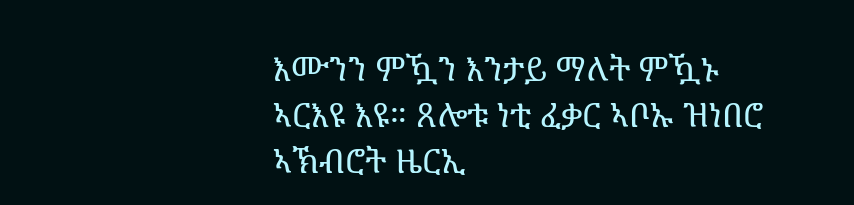እሙንን ምዃን እንታይ ማለት ምዃኑ ኣርእዩ እዩ። ጸሎቱ ነቲ ፈቃር ኣቦኡ ዝነበሮ ኣኽብሮት ዜርኢ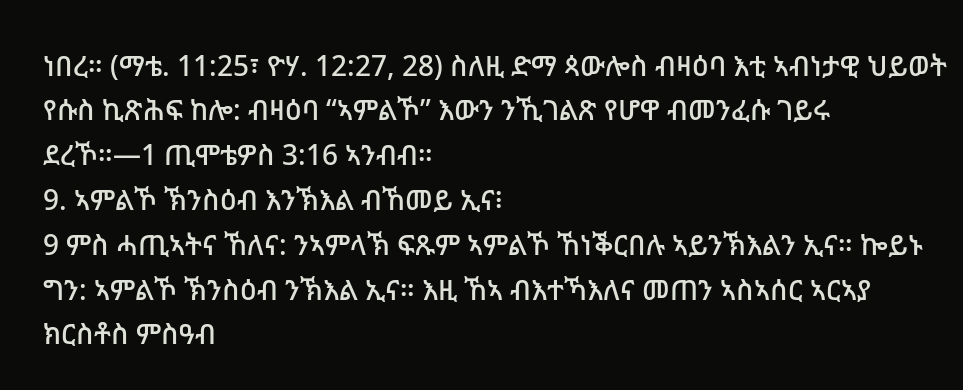ነበረ። (ማቴ. 11:25፣ ዮሃ. 12:27, 28) ስለዚ ድማ ጳውሎስ ብዛዕባ እቲ ኣብነታዊ ህይወት የሱስ ኪጽሕፍ ከሎ: ብዛዕባ “ኣምልኾ” እውን ንኺገልጽ የሆዋ ብመንፈሱ ገይሩ ደረኾ።—1 ጢሞቴዎስ 3:16 ኣንብብ።
9. ኣምልኾ ኽንስዕብ እንኽእል ብኸመይ ኢና፧
9 ምስ ሓጢኣትና ኸለና: ንኣምላኽ ፍጹም ኣምልኾ ኸነቕርበሉ ኣይንኽእልን ኢና። ኰይኑ ግን: ኣምልኾ ኽንስዕብ ንኽእል ኢና። እዚ ኸኣ ብእተኻእለና መጠን ኣስኣሰር ኣርኣያ ክርስቶስ ምስዓብ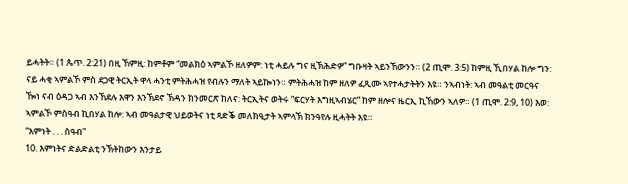ይሓትት። (1 ጴጥ. 2:21) በዚ ኸምዚ: ከምቶም “መልክዕ ኣምልኾ ዘለዎም: ነቲ ሓይሉ ግና ዚኽሕድዎ” ግቡዛት ኣይንኸውንን። (2 ጢሞ. 3:5) ከምዚ ኺበሃል ከሎ ግን: ናይ ሓቂ ኣምልኾ ምስ ደጋዊ ትርኢት ዋላ ሓንቲ ምትሕሓዝ የብሉን ማለት ኣይኰነን። ምትሕሓዝ ከም ዘለዎ ፈጺሙ ኣየተሓታትትን እዩ። ንኣብነት: ኣብ መዓልቲ መርዓና ዀነ ናብ ዕዳጋ ኣብ እንኸደሉ እዋን እንኽደኖ ኽዳን ክንመርጽ ከለና: ትርኢትና ወትሩ “ፍርሃት እግዚኣብሄር” ከም ዘሎና ዜርኢ ኪኸውን ኣለዎ። (1 ጢሞ. 2:9, 10) እወ: ኣምልኾ ምስዓብ ኪበሃል ከሎ: ኣብ መዓልታዊ ህይወትና ነቲ ጻድቕ መለክዒታት ኣምላኽ ክንዓየሉ ዚሓትት እዩ።
“እምነት . . . ስዓብ”
10. እምነትና ድልድልቲ ንኽትከውን እንታይ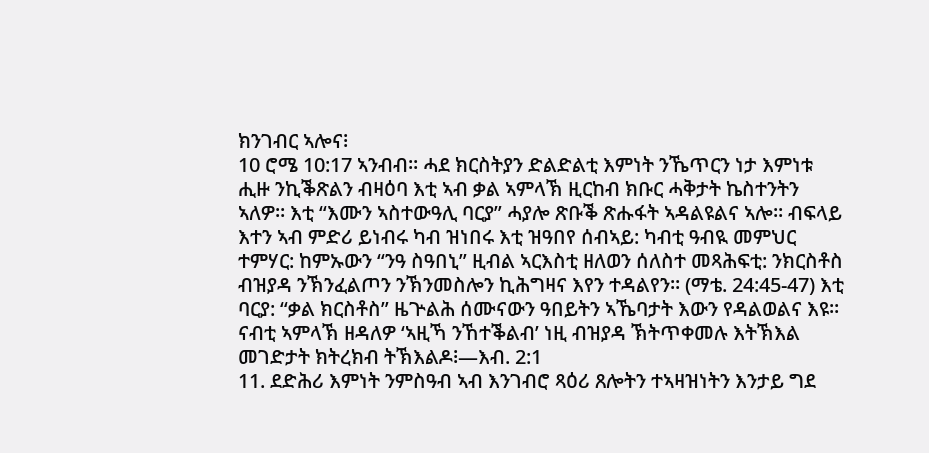ክንገብር ኣሎና፧
10 ሮሜ 10:17 ኣንብብ። ሓደ ክርስትያን ድልድልቲ እምነት ንኼጥርን ነታ እምነቱ ሒዙ ንኪቕጽልን ብዛዕባ እቲ ኣብ ቃል ኣምላኽ ዚርከብ ክቡር ሓቅታት ኬስተንትን ኣለዎ። እቲ “እሙን ኣስተውዓሊ ባርያ” ሓያሎ ጽቡቕ ጽሑፋት ኣዳልዩልና ኣሎ። ብፍላይ እተን ኣብ ምድሪ ይነብሩ ካብ ዝነበሩ እቲ ዝዓበየ ሰብኣይ: ካብቲ ዓብዪ መምህር ተምሃር: ከምኡውን “ንዓ ስዓበኒ” ዚብል ኣርእስቲ ዘለወን ሰለስተ መጻሕፍቲ: ንክርስቶስ ብዝያዳ ንኽንፈልጦን ንኽንመስሎን ኪሕግዛና እየን ተዳልየን። (ማቴ. 24:45-47) እቲ ባርያ: “ቃል ክርስቶስ” ዜጕልሕ ሰሙናውን ዓበይትን ኣኼባታት እውን የዳልወልና እዩ። ናብቲ ኣምላኽ ዘዳለዎ ‘ኣዚኻ ንኸተቕልብ’ ነዚ ብዝያዳ ኽትጥቀመሉ እትኽእል መገድታት ክትረክብ ትኽእልዶ፧—እብ. 2:1
11. ደድሕሪ እምነት ንምስዓብ ኣብ እንገብሮ ጻዕሪ ጸሎትን ተኣዛዝነትን እንታይ ግደ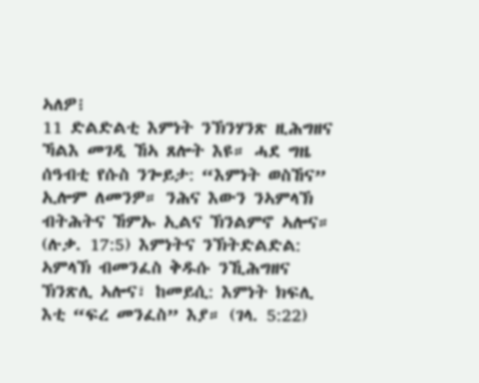ኣለዎ፧
11 ድልድልቲ እምነት ንኽንሃንጽ ዚሕግዘና ኻልእ መገዲ ኸኣ ጸሎት እዩ። ሓደ ግዜ ሰዓብቲ የሱስ ንጐይታ: “እምነት ወስኸና” ኢሎም ለመንዎ። ንሕና እውን ንኣምላኽ ብትሕትና ኸምኡ ኢልና ኽንልምኖ ኣሎና። (ሉቃ. 17:5) እምነትና ንኽትድልድል: ኣምላኽ ብመንፈስ ቅዱሱ ንኺሕግዘና ኽንጽሊ ኣሎና፣ ከመይሲ: እምነት ክፍሊ እቲ “ፍረ መንፈስ” እያ። (ገላ. 5:22)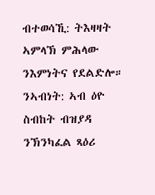ብተወሳኺ: ትእዛዛት ኣምላኽ ምሕላው ንእምነትና የደልድሎ። ንኣብነት: ኣብ ዕዮ ስብከት ብዝያዳ ንኽንካፈል ጻዕሪ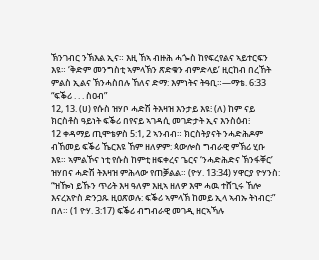ኽንገብር ንኽእል ኢና። እዚ ኸኣ ብዙሕ ሓጐስ ከየፍረየልና ኣይተርፍን እዩ። ‘ቅድም መንግስቲ ኣምላኽን ጽድቁን ብምድላይ’ ዚርከብ በረኸት ምልስ ኢልና ኽንሓስበሉ ኸለና ድማ: እምነትና ትዓቢ።—ማቴ. 6:33
“ፍቕሪ . . . ስዐብ”
12, 13. (ሀ) የሱስ ዝሃቦ ሓድሽ ትእዛዝ እንታይ እዩ፧ (ለ) ከም ናይ ክርስቶስ ዓይነት ፍቕሪ በየናይ ኣገዳሲ መገድታት ኢና እንስዕብ፧
12 ቀዳማይ ጢሞቴዎስ 5:1, 2 ኣንብብ። ክርስትያናት ንሓድሕዶም ብኸመይ ፍቕሪ ኼርእዩ ኸም ዘለዎም: ጳውሎስ ግብራዊ ምኽሪ ሂቡ እዩ። ኣምልኾና ነቲ የሱስ ከምቲ ዘፍቀረና ጌርና ‘ንሓድሕድና ኽንፋቐር’ ዝሃበና ሓድሽ ትእዛዝ ምሕላው የጠቓልል። (ዮሃ. 13:34) ሃዋርያ ዮሃንስ: “ዝዀነ ይኹን ጥሪት እዛ ዓለም እዚኣ ዘለዎ እሞ ሓዉ ተሸጊሩ ኸሎ እናረአዮስ ድንጋጹ ዚዐጽወሉ: ፍቕሪ ኣምላኽ ከመይ ኢላ ኣብኡ ትነብር፧” በለ። (1 ዮሃ. 3:17) ፍቕሪ ብግብራዊ መገዲ ዘርኣኻሉ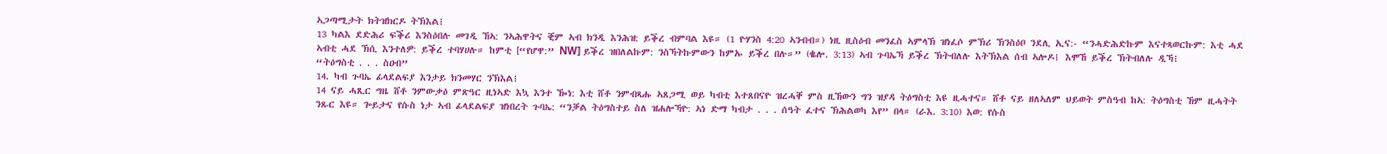ኣጋጣሚታት ክትዝክርዶ ትኽእል፧
13 ካልእ ደድሕሪ ፍቕሪ እንስዕበሉ መገዲ ኸኣ: ንኣሕዋትና ቒም ኣብ ክንዲ እንሕዝ: ይቕረ ብምባል እዩ። (1 ዮሃንስ 4:20 ኣንብብ።) ነዚ ዚስዕብ መንፈስ ኣምላኽ ዝነፈሶ ምኽሪ ኽንስዕቦ ንደሊ ኢና:- “ንሓድሕድኩም እናተጻወርኩም: እቲ ሓደ ኣብቲ ሓደ ኽሲ እንተለዎ: ይቕረ ተባሃሀሉ። ከምቲ [“የሆዋ:” NW] ይቕረ ዝበለልኩም: ንስኻትኩምውን ከምኡ ይቕረ በሉ።” (ቈሎ. 3:13) ኣብ ጉባኤኻ ይቕረ ኽትብለሉ እትኽእል ሰብ ኣሎዶ፧ እሞኸ ይቕረ ኽትብለሉ ዲኻ፧
“ትዕግስቲ . . . ስዐብ”
14. ካብ ጉባኤ ፊላደልፍያ እንታይ ክንመሃር ንኽእል፧
14 ናይ ሓጺር ግዜ ሸቶ ንምውቃዕ ምጽዓር ዚነኣድ እኳ እንተ ዀነ: እቲ ሸቶ ንምብጻሑ ኣጸጋሚ ወይ ካብቲ እተጸበናዮ ዝረሓቐ ምስ ዚኸውን ግን ዝያዳ ትዕግስቲ እዩ ዚሓተና። ሸቶ ናይ ዘለኣለም ህይወት ምስዓብ ከኣ: ትዕግስቲ ኸም ዚሓትት ንጹር እዩ። ጐይታና የሱስ ነታ ኣብ ፊላደልፍያ ዝነበረት ጉባኤ: “ንቓል ትዕግስተይ ስለ ዝሐሎኻዮ: ኣነ ድማ ካብታ . . . ሰዓት ፈተና ኽሕልወካ እየ” በላ። (ራእ. 3:10) እወ: የሱስ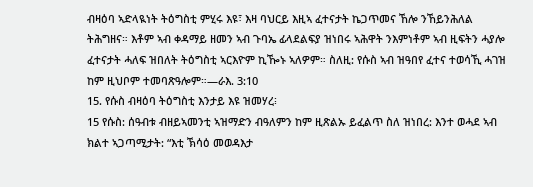ብዛዕባ ኣድላዪነት ትዕግስቲ ምሂሩ እዩ፣ እዛ ባህርይ እዚኣ ፈተናታት ኬጋጥመና ኸሎ ንኸይንሕለል ትሕግዘና። እቶም ኣብ ቀዳማይ ዘመን ኣብ ጉባኤ ፊላደልፍያ ዝነበሩ ኣሕዋት ንእምነቶም ኣብ ዚፍትን ሓያሎ ፈተናታት ሓለፍ ዝበለት ትዕግስቲ ኣርእዮም ኪዀኑ ኣለዎም። ስለዚ: የሱስ ኣብ ዝዓበየ ፈተና ተወሳኺ ሓገዝ ከም ዚህቦም ተመባጽዓሎም።—ራእ. 3:10
15. የሱስ ብዛዕባ ትዕግስቲ እንታይ እዩ ዝመሃረ፧
15 የሱስ: ሰዓብቱ ብዘይኣመንቲ ኣዝማድን ብዓለምን ከም ዚጽልኡ ይፈልጥ ስለ ዝነበረ: እንተ ወሓደ ኣብ ክልተ ኣጋጣሚታት: “እቲ ኽሳዕ መወዳእታ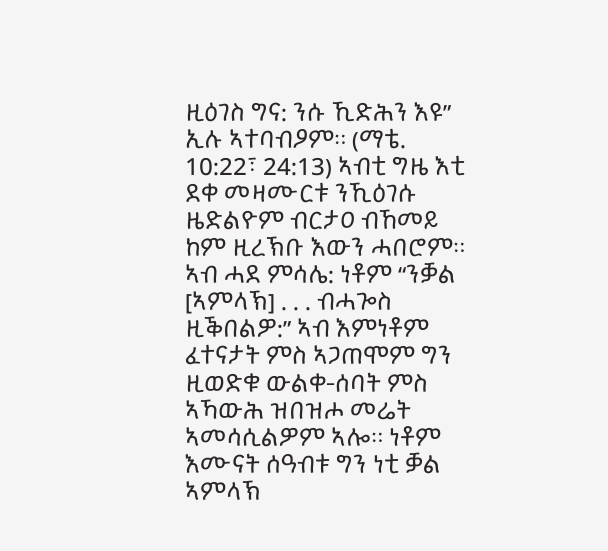ዚዕገስ ግና: ንሱ ኺድሕን እዩ” ኢሉ ኣተባብዖም። (ማቴ. 10:22፣ 24:13) ኣብቲ ግዜ እቲ ደቀ መዛሙርቱ ንኺዕገሱ ዜድልዮም ብርታዐ ብኸመይ ከም ዚረኽቡ እውን ሓበሮም። ኣብ ሓደ ምሳሌ: ነቶም “ንቓል [ኣምላኽ] . . . ብሓጐስ ዚቕበልዎ:” ኣብ እምነቶም ፈተናታት ምስ ኣጋጠሞም ግን ዚወድቁ ውልቀ-ሰባት ምስ ኣኻውሕ ዝበዝሖ መሬት ኣመሳሲልዎም ኣሎ። ነቶም እሙናት ሰዓብቱ ግን ነቲ ቓል ኣምላኽ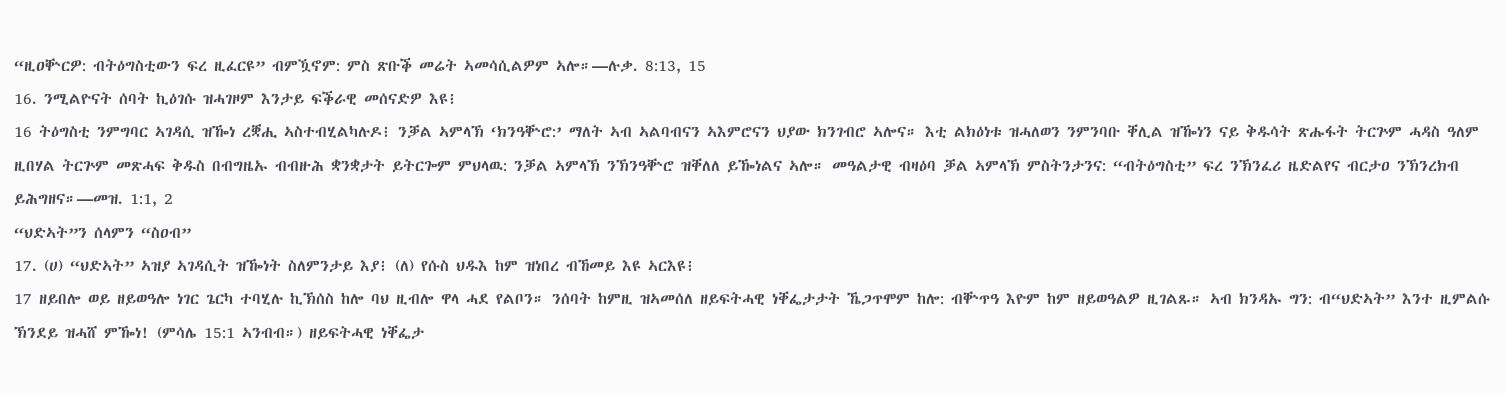“ዚዐቝርዎ: ብትዕግስቲውን ፍረ ዚፈርዩ” ብምዃኖም: ምስ ጽቡቕ መሬት ኣመሳሲልዎም ኣሎ።—ሉቃ. 8:13, 15
16. ንሚልዮናት ሰባት ኪዕገሱ ዝሓገዞም እንታይ ፍቕራዊ መሰናድዎ እዩ፧
16 ትዕግስቲ ንምግባር ኣገዳሲ ዝዀነ ረቛሒ ኣስተብሂልካሉዶ፧ ንቓል ኣምላኽ ‘ክንዓቝሮ:’ ማለት ኣብ ኣልባብናን ኣእምሮናን ህያው ክንገብሮ ኣሎና። እቲ ልክዕነቱ ዝሓለወን ንምንባቡ ቐሊል ዝዀነን ናይ ቅዱሳት ጽሑፋት ትርጕም ሓዳስ ዓለም ዚበሃል ትርጕም መጽሓፍ ቅዱስ በብግዜኡ ብብዙሕ ቋንቋታት ይትርጐም ምህላዉ: ንቓል ኣምላኽ ንኽንዓቝሮ ዝቐለለ ይዀነልና ኣሎ። መዓልታዊ ብዛዕባ ቓል ኣምላኽ ምስትንታንና: “ብትዕግስቲ” ፍረ ንኽንፈሪ ዜድልየና ብርታዐ ንኽንረክብ ይሕግዘና።—መዝ. 1:1, 2
“ህድኣት”ን ሰላምን “ስዐብ”
17. (ሀ) “ህድኣት” ኣዝያ ኣገዳሲት ዝዀነት ስለምንታይ እያ፧ (ለ) የሱስ ህዱእ ከም ዝነበረ ብኸመይ እዩ ኣርእዩ፧
17 ዘይበሎ ወይ ዘይወዓሎ ነገር ጌርካ ተባሂሉ ኪኽሰስ ከሎ ባህ ዚብሎ ዋላ ሓደ የልቦን። ንሰባት ከምዚ ዝኣመሰለ ዘይፍትሓዊ ነቐፌታታት ኼጋጥሞም ከሎ: ብቝጥዓ እዮም ከም ዘይወዓልዎ ዚገልጹ። ኣብ ክንዳኡ ግን: ብ“ህድኣት” እንተ ዚምልሱ ኽንደይ ዝሓሸ ምዀነ! (ምሳሌ 15:1 ኣንብብ።) ዘይፍትሓዊ ነቐፌታ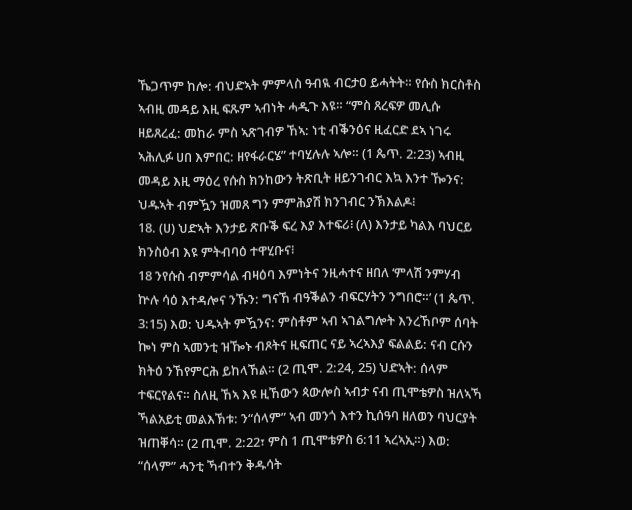ኼጋጥም ከሎ: ብህድኣት ምምላስ ዓብዪ ብርታዐ ይሓትት። የሱስ ክርስቶስ ኣብዚ መዳይ እዚ ፍጹም ኣብነት ሓዲጉ እዩ። “ምስ ጸረፍዎ መሊሱ ዘይጸረፈ: መከራ ምስ ኣጽገብዎ ኸኣ: ነቲ ብቕንዕና ዚፈርድ ደኣ ነገሩ ኣሕሊፉ ሀበ እምበር: ዘየፋራርሄ” ተባሂሉሉ ኣሎ። (1 ጴጥ. 2:23) ኣብዚ መዳይ እዚ ማዕረ የሱስ ክንከውን ትጽቢት ዘይንገብር እኳ እንተ ዀንና: ህዱኣት ብምዃን ዝመጸ ግን ምምሕያሽ ክንገብር ንኽእልዶ፧
18. (ሀ) ህድኣት እንታይ ጽቡቕ ፍረ እያ እተፍሪ፧ (ለ) እንታይ ካልእ ባህርይ ክንስዕብ እዩ ምትብባዕ ተዋሂቡና፧
18 ንየሱስ ብምምሳል ብዛዕባ እምነትና ንዚሓተና ዘበለ ‘ምላሽ ንምሃብ ኵሉ ሳዕ እተዳሎና ንኹን: ግናኸ ብዓቕልን ብፍርሃትን ንግበሮ።’ (1 ጴጥ. 3:15) እወ: ህዱኣት ምዃንና: ምስቶም ኣብ ኣገልግሎት እንረኸቦም ሰባት ኰነ ምስ ኣመንቲ ዝዀኑ ብጾትና ዚፍጠር ናይ ኣረኣእያ ፍልልይ: ናብ ርሱን ክትዕ ንኸየምርሕ ይከላኸል። (2 ጢሞ. 2:24, 25) ህድኣት: ሰላም ተፍርየልና። ስለዚ ኸኣ እዩ ዚኸውን ጳውሎስ ኣብታ ናብ ጢሞቴዎስ ዝለኣኻ ኻልአይቲ መልእኽቱ: ን“ሰላም” ኣብ መንጎ እተን ኪሰዓባ ዘለወን ባህርያት ዝጠቐሳ። (2 ጢሞ. 2:22፣ ምስ 1 ጢሞቴዎስ 6:11 ኣረኣኢ።) እወ: “ሰላም” ሓንቲ ኻብተን ቅዱሳት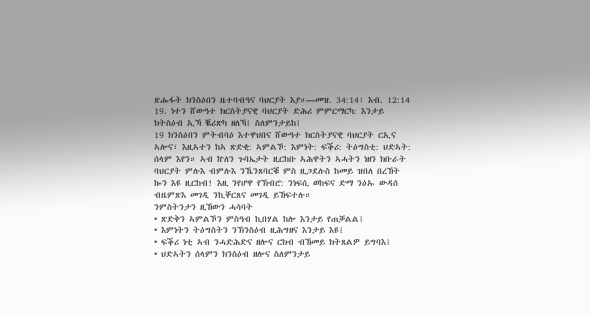ጽሑፋት ክንስዕበን ዜተባብዓና ባህርያት እያ።—መዝ. 34:14፣ እብ. 12:14
19. ነተን ሸውዓተ ክርስትያናዊ ባህርያት ድሕሪ ምምርማርካ: እንታይ ክትስዕብ ኢኻ ቘሪጽካ ዘለኻ፧ ስለምንታይከ፧
19 ክንስዕበን ምትብባዕ እተዋህበና ሸውዓተ ክርስትያናዊ ባህርያት ርኢና ኣሎና፣ እዚኣተን ከኣ ጽድቂ: ኣምልኾ: እምነት: ፍቕሪ: ትዕግስቲ: ህድኣት: ሰላም እየን። ኣብ ኵለን ጉባኤታት ዚርከቡ ኣሕዋትን ኣሓትን ነዘን ክቡራት ባህርያት ምሉእ ብምሉእ ንኼንጸባርቑ ምስ ዚጋደሉስ ከመይ ዝበለ በረኸት ኰን እዩ ዚርከብ! እዚ ንየሆዋ የኽብሮ: ንነፍሲ ወከፍና ድማ ንዕኡ ውዳሰ ብዜምጽእ መገዲ ንኪቐርጸና መገዲ ይኸፍተሉ።
ንምስትንታን ዚኸውን ሓሳባት
• ጽድቅን ኣምልኾን ምስዓብ ኪበሃል ከሎ እንታይ የጠቓልል፧
• እምነትን ትዕግስትን ንኽንስዕብ ዚሕግዘና እንታይ እዩ፧
• ፍቕሪ ነቲ ኣብ ንሓድሕድና ዘሎና ርክብ ብኸመይ ክትጸልዎ ይግባእ፧
• ህድኣትን ሰላምን ክንስዕብ ዘሎና ስለምንታይ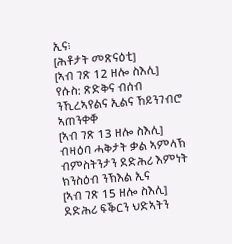ኢና፧
[ሕቶታት መጽናዕቲ]
[ኣብ ገጽ 12 ዘሎ ስእሊ]
የሱስ: ጽድቅና ብሰብ ንኺረኣየልና ኢልና ኸይንገብሮ ኣጠንቀቐ
[ኣብ ገጽ 13 ዘሎ ስእሊ]
ብዛዕባ ሓቅታት ቃል ኣምላኽ ብምስትንታን ደድሕሪ እምነት ክንስዕብ ንኽእል ኢና
[ኣብ ገጽ 15 ዘሎ ስእሊ]
ደድሕሪ ፍቕርን ህድኣትን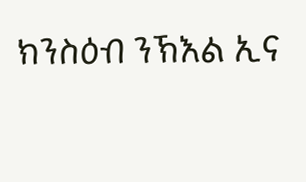ክንስዕብ ንኽእል ኢና